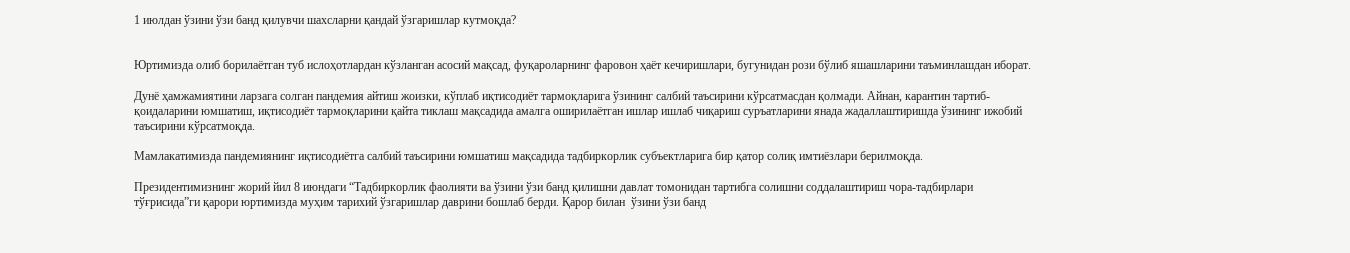1 июлдан ўзини ўзи банд қилувчи шахсларни қандай ўзгаришлар кутмоқда?


Юртимизда олиб борилаётган туб ислоҳотлардан кўзланган асосий мақсад, фуқароларнинг фаровон ҳаёт кечиришлари, бугунидан рози бўлиб яшашларини таъминлашдан иборат.

Дунё ҳамжамиятини ларзага солган пандемия айтиш жоизки, кўплаб иқтисодиёт тармоқларига ўзининг салбий таъсирини кўрсатмасдан қолмади. Айнан, карантин тартиб-қоидаларини юмшатиш, иқтисодиёт тармоқларини қайта тиклаш мақсадида амалга оширилаётган ишлар ишлаб чиқариш суръатларини янада жадаллаштиришда ўзининг ижобий таъсирини кўрсатмоқда.

Мамлакатимизда пандемиянинг иқтисодиётга салбий таъсирини юмшатиш мақсадида тадбиркорлик субъектларига бир қатор солиқ имтиёзлари берилмоқда.

Президентимизнинг жорий йил 8 июндаги “Тадбиркорлик фаолияти ва ўзини ўзи банд қилишни давлат томонидан тартибга солишни соддалаштириш чора-тадбирлари тўғрисида”ги қарори юртимизда муҳим тарихий ўзгаришлар даврини бошлаб берди. Қарор билан  ўзини ўзи банд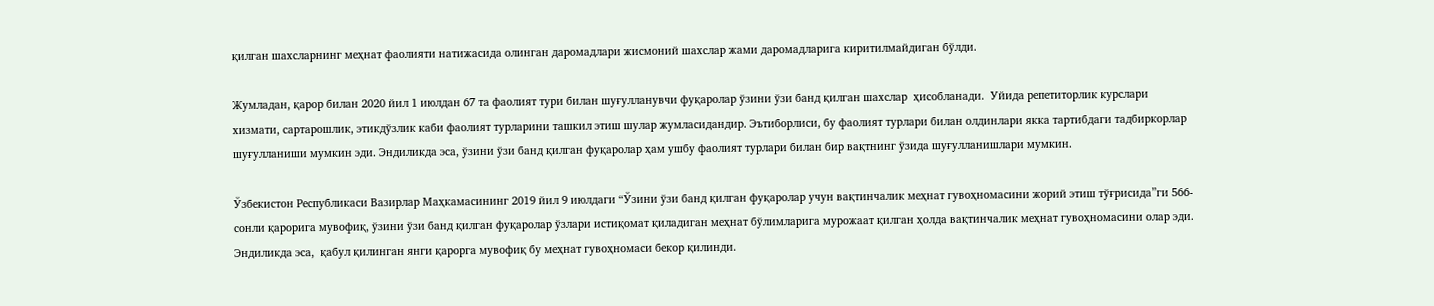қилган шахсларнинг меҳнат фаолияти натижасида олинган даромадлари жисмоний шахслар жами даромадларига киритилмайдиган бўлди.

Жумладан, қарор билан 2020 йил 1 июлдан 67 та фаолият тури билан шуғулланувчи фуқаролар ўзини ўзи банд қилган шахслар  ҳисобланади.  Уйида репетиторлик курслари хизмати, сартарошлик, этикдўзлик каби фаолият турларини ташкил этиш шулар жумласидандир. Эътиборлиси, бу фаолият турлари билан олдинлари якка тартибдаги тадбиркорлар шуғулланиши мумкин эди. Эндиликда эса, ўзини ўзи банд қилган фуқаролар ҳам ушбу фаолият турлари билан бир вақтнинг ўзида шуғулланишлари мумкин.

Ўзбекистон Республикаси Вазирлар Маҳкамасининг 2019 йил 9 июлдаги “Ўзини ўзи банд қилган фуқаролар учун вақтинчалик меҳнат гувоҳномасини жорий этиш тўғрисида”ги 566-сонли қарорига мувофиқ, ўзини ўзи банд қилган фуқаролар ўзлари истиқомат қиладиган меҳнат бўлимларига мурожаат қилган ҳолда вақтинчалик меҳнат гувоҳномасини олар эди. Эндиликда эса,  қабул қилинган янги қарорга мувофиқ бу меҳнат гувоҳномаси бекор қилинди.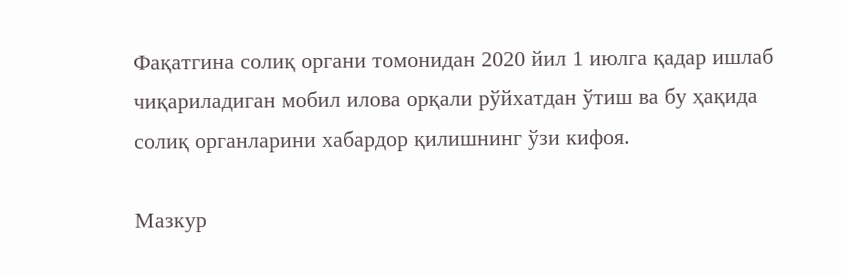Фақатгина солиқ органи томонидан 2020 йил 1 июлга қадар ишлаб чиқариладиган мобил илова орқали рўйхатдан ўтиш ва бу ҳақида солиқ органларини хабардор қилишнинг ўзи кифоя.

Мазкур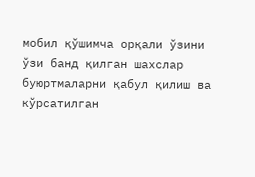мобил қўшимча орқали ўзини ўзи банд қилган шахслар буюртмаларни қабул қилиш ва кўрсатилган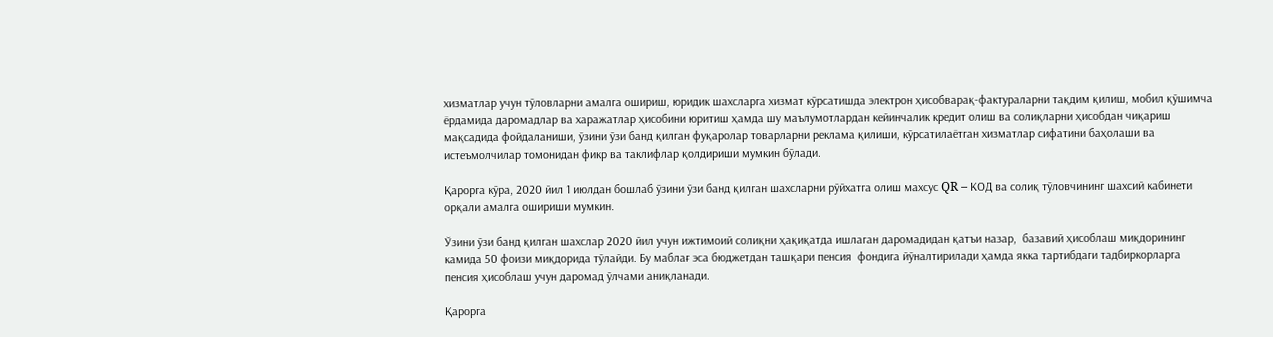хизматлар учун тўловларни амалга ошириш, юридик шахсларга хизмат кўрсатишда электрон ҳисобварақ-фактураларни тақдим қилиш, мобил қўшимча ёрдамида даромадлар ва харажатлар ҳисобини юритиш ҳамда шу маълумотлардан кейинчалик кредит олиш ва солиқларни ҳисобдан чиқариш мақсадида фойдаланиши, ўзини ўзи банд қилган фуқаролар товарларни реклама қилиши, кўрсатилаётган хизматлар сифатини баҳолаши ва истеъмолчилар томонидан фикр ва таклифлар қолдириши мумкин бўлади.

Қарорга кўра, 2020 йил 1 июлдан бошлаб ўзини ўзи банд қилган шахсларни рўйхатга олиш махсус QR – КОД ва солиқ тўловчининг шахсий кабинети орқали амалга ошириши мумкин.

Ўзини ўзи банд қилган шахслар 2020 йил учун ижтимоий солиқни ҳақиқатда ишлаган даромадидан қатъи назар,  базавий ҳисоблаш миқдорининг камида 50 фоизи миқдорида тўлайди. Бу маблағ эса бюджетдан ташқари пенсия  фондига йўналтирилади ҳамда якка тартибдаги тадбиркорларга пенсия ҳисоблаш учун даромад ўлчами аниқланади.

Қарорга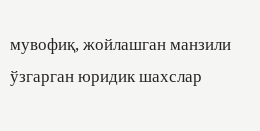мувофиқ, жойлашган манзили ўзгарган юридик шахслар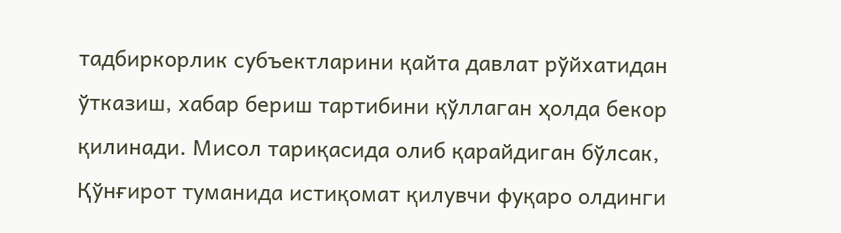тадбиркорлик субъектларини қайта давлат рўйхатидан ўтказиш, хабар бериш тартибини қўллаган ҳолда бекор қилинади. Мисол тариқасида олиб қарайдиган бўлсак, Қўнғирот туманида истиқомат қилувчи фуқаро олдинги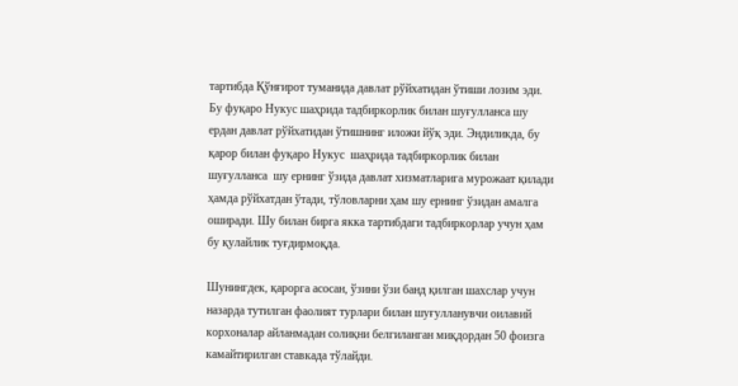тартибда Қўнғирот туманида давлат рўйхатидан ўтиши лозим эди. Бу фуқаро Нукус шаҳрида тадбиркорлик билан шуғулланса шу ердан давлат рўйхатидан ўтишнинг иложи йўқ эди. Эндиликда, бу қарор билан фуқаро Нукус  шаҳрида тадбиркорлик билан шуғулланса  шу ернинг ўзида давлат хизматларига мурожаат қилади ҳамда рўйхатдан ўтади, тўловларни ҳам шу ернинг ўзидан амалга оширади. Шу билан бирга якка тартибдаги тадбиркорлар учун ҳам бу қулайлик туғдирмоқда.

Шунингдек, қарорга асосан, ўзини ўзи банд қилган шахслар учун назарда тутилган фаолият турлари билан шуғулланувчи оилавий корхоналар айланмадан солиқни белгиланган миқдордан 50 фоизга камайтирилган ставкада тўлайди.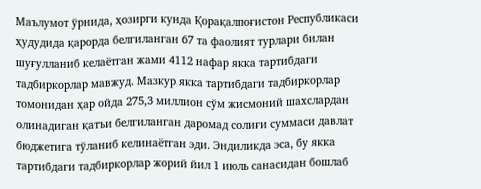Маълумот ўрнида, ҳозирги кунда Қорақалпоғистон Республикаси ҳудудида қарорда белгиланган 67 та фаолият турлари билан шуғулланиб келаётган жами 4112 нафар якка тартибдаги тадбиркорлар мавжуд. Мазкур якка тартибдаги тадбиркорлар томонидан ҳар ойда 275,3 миллион сўм жисмоний шахслардан олинадиган қатъи белгиланган даромад солиғи суммаси давлат бюджетига тўланиб келинаётган эди. Эндиликда эса, бу якка тартибдаги тадбиркорлар жорий йил 1 июль санасидан бошлаб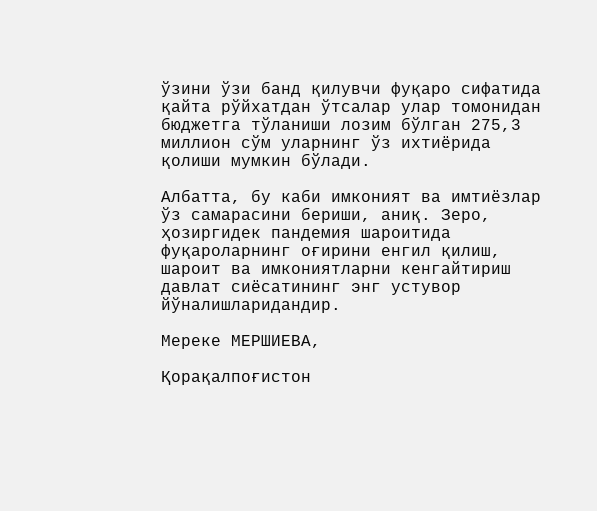ўзини ўзи банд қилувчи фуқаро сифатида қайта рўйхатдан ўтсалар улар томонидан бюджетга тўланиши лозим бўлган 275,3 миллион сўм уларнинг ўз ихтиёрида қолиши мумкин бўлади.

Албатта, бу каби имконият ва имтиёзлар ўз самарасини бериши, аниқ. Зеро, ҳозиргидек пандемия шароитида фуқароларнинг оғирини енгил қилиш, шароит ва имкониятларни кенгайтириш давлат сиёсатининг энг устувор йўналишларидандир.

Мереке МЕРШИЕВА,

Қорақалпоғистон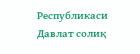Республикаси Давлат солиқ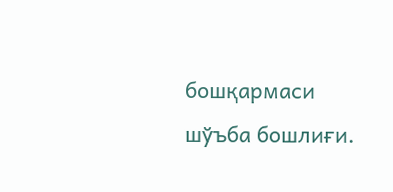бошқармаси шўъба бошлиғи.